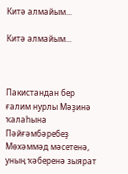Китә алмайым...

Китә алмайым...



Пакистандан бер ғалим нурлы Мәҙинә ҡалаһына Пәйғәмбәребеҙ Мөхәммәд мәсетенә, уның ҡәберенә зыярат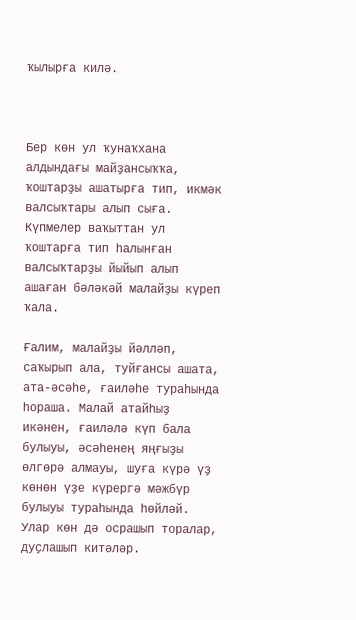ҡылырға килә.



Бер көн ул ҡунаҡхана алдындағы майҙансыҡҡа, ҡоштарҙы ашатырға тип, икмәк валсыҡтары алып сыға. Күпмелер ваҡыттан ул ҡоштарға тип һалынған валсыҡтарҙы йыйып алып ашаған бәләкәй малайҙы күреп ҡала.

Ғалим, малайҙы йәлләп, саҡырып ала, туйғансы ашата, ата-әсәһе, ғаиләһе тураһында һораша. Малай атайһыҙ икәнен, ғаиләлә күп бала булыуы, әсәһенең яңғыҙы өлгөрә алмауы, шуға күрә үҙ көнөн үҙе күрергә мәжбүр булыуы тураһында һөйләй. Улар көн дә осрашып торалар, дуҫлашып китәләр.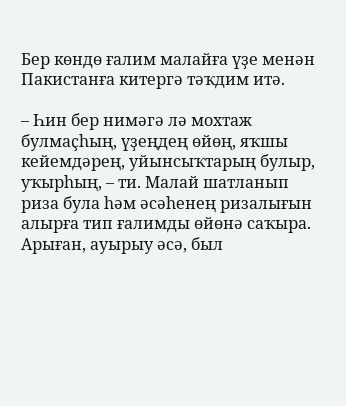Бер көндө ғалим малайға үҙе менән Пакистанға китергә тәҡдим итә.

– Һин бер нимәгә лә мохтаж булмаҫһың, үҙеңдең өйөң, яҡшы кейемдәрең, уйынсыҡтарың булыр, уҡырһың, – ти. Малай шатланып риза була һәм әсәһенең ризалығын алырға тип ғалимды өйөнә саҡыра. Арыған, ауырыу әсә, был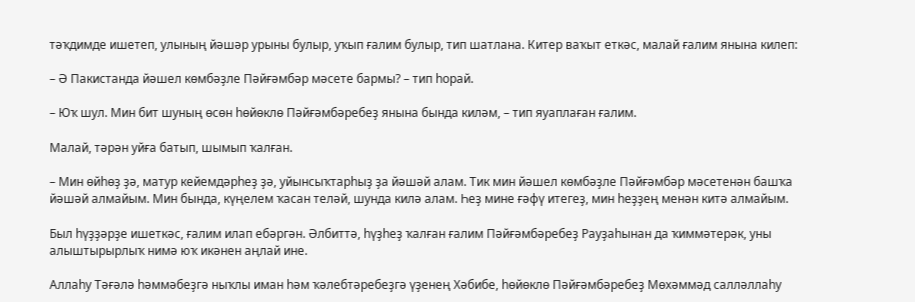тәҡдимде ишетеп, улының йәшәр урыны булыр, уҡып ғалим булыр, тип шатлана. Китер ваҡыт еткәс, малай ғалим янына килеп:

– Ә Пакистанда йәшел көмбәҙле Пәйғәмбәр мәсете бармы? – тип һорай.

– Юҡ шул. Мин бит шуның өсөн һөйөклө Пәйғәмбәребеҙ янына бында киләм, – тип яуаплаған ғалим.

Малай, тәрән уйға батып, шымып ҡалған.

– Мин өйһөҙ ҙә, матур кейемдәрһеҙ ҙә, уйынсыҡтарһыҙ ҙа йәшәй алам. Тик мин йәшел көмбәҙле Пәйғәмбәр мәсетенән башҡа йәшәй алмайым. Мин бында, күңелем ҡасан теләй, шунда килә алам. Һеҙ мине ғәфү итегеҙ, мин һеҙҙең менән китә алмайым.

Был һүҙҙәрҙе ишеткәс, ғалим илап ебәргән. Әлбиттә, һүҙһеҙ ҡалған ғалим Пәйғәмбәребеҙ Рауҙаһынан да ҡиммәтерәк, уны алыштырырлыҡ нимә юҡ икәнен аңлай ине.

Аллаһу Тәғәлә һәммәбеҙгә ныҡлы иман һәм ҡәлебтәребеҙгә үҙенең Хәбибе, һөйөклө Пәйғәмбәребеҙ Мөхәммәд салләллаһу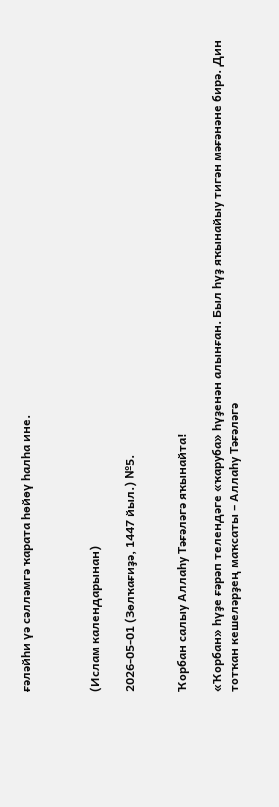ғәләйһи үә сәлләмгә ҡарата һөйөү һалһа ине.



(Ислам календарынан)

2026-05-01 (Зөлҡағиҙә, 1447 йыл.) №5.


Ҡорбан салыу Аллаһу Тәғәләгә яҡынайта!

«Ҡорбан» һүҙе ғәрәп телендәге «ҡаруба» һүҙенән алынған. Был һүҙ яҡынайыу тигән мәғәнәне бирә. Дин тотҡан кешеләрҙең маҡсаты – Аллаһу Тәғәләгә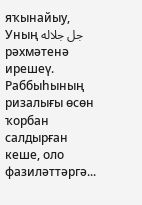яҡынайыу, Уның جل جلاله рәхмәтенә ирешеү.   Раббыһының ризалығы өсөн ҡорбан салдырған кеше, оло фазиләттәргә...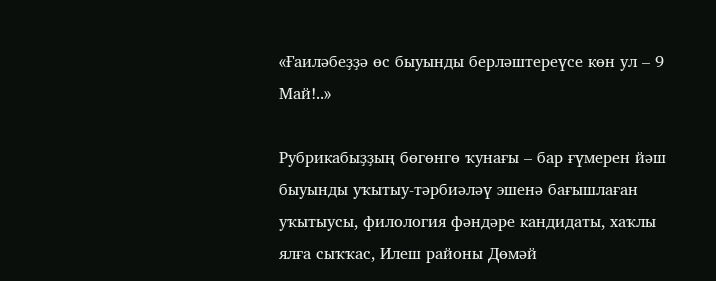«Ғаиләбеҙҙә өс быуынды берләштереүсе көн ул – 9 Май!..»

Рубрикабыҙҙың бөгөнгө ҡунағы – бар ғүмерен йәш быуынды уҡытыу-тәрбиәләү эшенә бағышлаған уҡытыусы, филология фәндәре кандидаты, хаҡлы ялға сыҡҡас, Илеш районы Дөмәй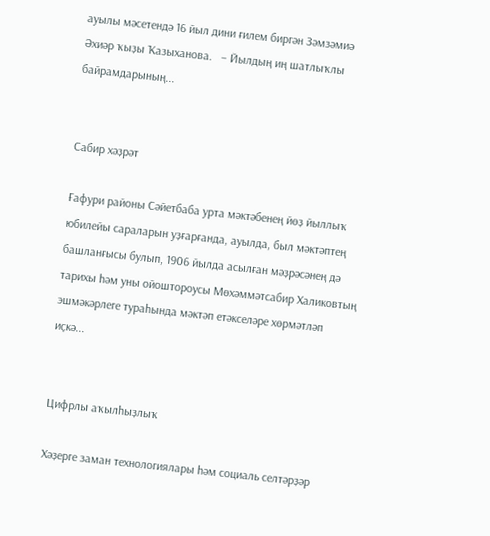ауылы мәсетендә 16 йыл дини ғилем биргән Зәмзәмиә Әхиәр ҡыҙы Ҡазыханова.   – Йылдың иң шатлыҡлы байрамдарының...


Сабир хәҙрәт

Ғафури районы Сәйетбаба урта мәктәбенең йөҙ йыллыҡ юбилейы сараларын уҙғарғанда, ауылда, был мәктәптең башланғысы булып, 1906 йылда асылған мәҙрәсәнең дә тарихы һәм уны ойоштороусы Мөхәммәтсабир Халиковтың эшмәкәрлеге тураһында мәктәп етәкселәре хөрмәтләп иҫкә...


Цифрлы аҡылһыҙлыҡ

Хәҙерге заман технологиялары һәм социаль селтәрҙәр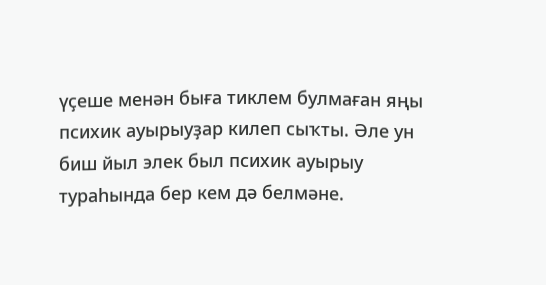үҫеше менән быға тиклем булмаған яңы психик ауырыуҙар килеп сыҡты. Әле ун биш йыл элек был психик ауырыу тураһында бер кем дә белмәне.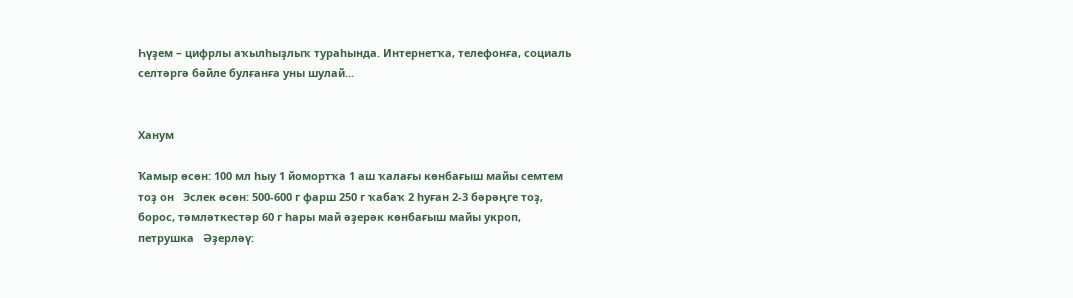Һүҙем – цифрлы аҡылһыҙлыҡ тураһында. Интернетҡа, телефонға, социаль селтәргә бәйле булғанға уны шулай...


Ханум

Ҡамыр өсөн: 100 мл һыу 1 йомортҡа 1 аш ҡалағы көнбағыш майы семтем тоҙ он   Эслек өсөн: 500-600 г фарш 250 г ҡабаҡ 2 һуған 2-3 бәрәңге тоҙ, борос, тәмләткестәр 60 г һары май әҙерәк көнбағыш майы укроп, петрушка   Әҙерләү: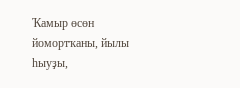Ҡамыр өсөн йомортҡаны, йылы һыуҙы,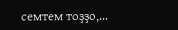семтем тоҙҙо,...